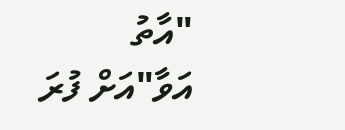"އާތު އަވާ"އަށް ފުރަ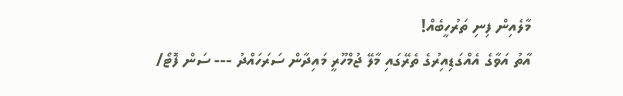މާލެއިން ފިނި ތަރުހީބެއް!
އާތު އަވާގެ އެއްގަޑިއިރުގެ ތެރޭގައި މާލޭ ޖުމްހޫރީ މައިދާން ސަރަހައްދު --- ސަން ފޮޓޯ/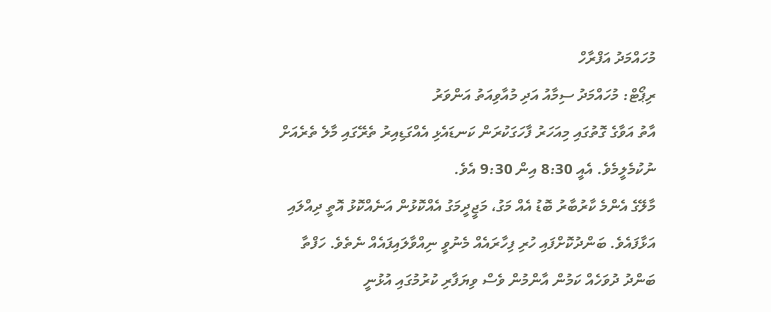މުހައްމަދު އަފްރާހް
ރިޕޯޓް: މުހައްމަދު ސިމާއު އަދި މުއާވިއަތު އަންވަރު
އާތު އަވާގެ ގޮތުގައި މިއަހަރު ފާހަގަކުރަން ކަނޑައެޅި އެއްގަޑިއިރު ތެރޭގައި މާލެ ތެރެއަށް ނުކުމެލީމެވެ. އެއީ 8:30 އިން 9:30 އެވެ.
މާލޭގެ އެންމެ ކާރުބާރު ބޮޑު އެއް މަގު، މަޖީދީމަގު އެއްކޮޅުން އަނެއްކޮޅު އޮތީ ދިއްލައި އަޅާފައެވެ. ބަންދުކޮށްފައި ހުރި ފިހާރައެއް މެނުވީ ނިއްވާލައިފައެއް ނެތެވެ. ހަފްތާ ބަންދު ދުވަހެއް ކަމުން އާންމުން ވެސް ވިޔަފާރި ކުރުމުގައި އުޅުނީ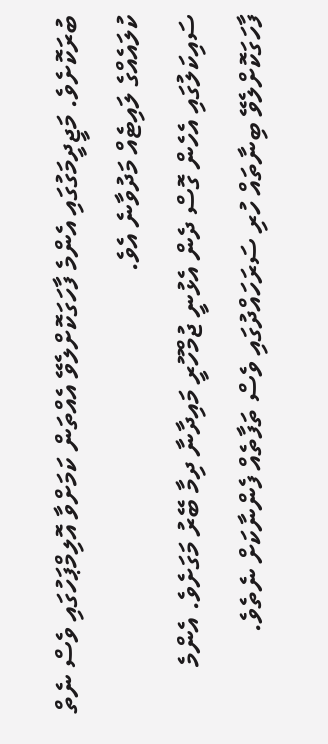ބުރަކޮށެވެ. މަޖީދީމަގުގައި އެންމެ ފާހަގަކޮށްލެވޭ އެއްތަން ކަމަށްވާ އޮލިމްޕަހުގައި ވެސް ނެތް ކުލައެއްގެ ލައިޓެއް މަދުވާނެ އެވެ.
ސައިކަލުގައި އެހެން ގޮސް ދެން އެޅުނީ ޖުމްހޫރީ މައިދާނާ ދިމާ ބޭރު މަގަށެވެ. އެންމެ ފާހަގަކޮށްލެވޭ ބިނާތައް ހުރި ސަރަހައްދުގައި ވެސް ތަފާތެއް ފެންނާކަށް ނެތެވެ.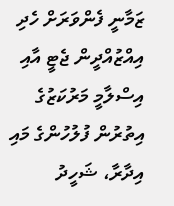ޒަމާނީ ފެންވަރަށް ހެދި އިއްޒުއްދީން ޖެޓީ އާއި އިސްލާމީ މަރުކަޒުގެ އިތުރުން ފުލުހުންގެ މައި އިދާރާ، ޝަހީދު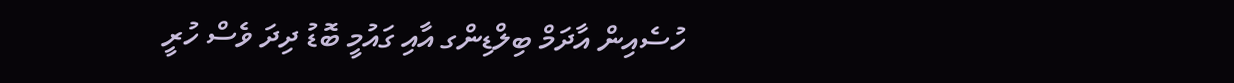ހުސެއިން އާދަމް ބިލްޑިންގ އާއި ގައުމީ ބޮޑު ދިދަ ވެސް ހުރީ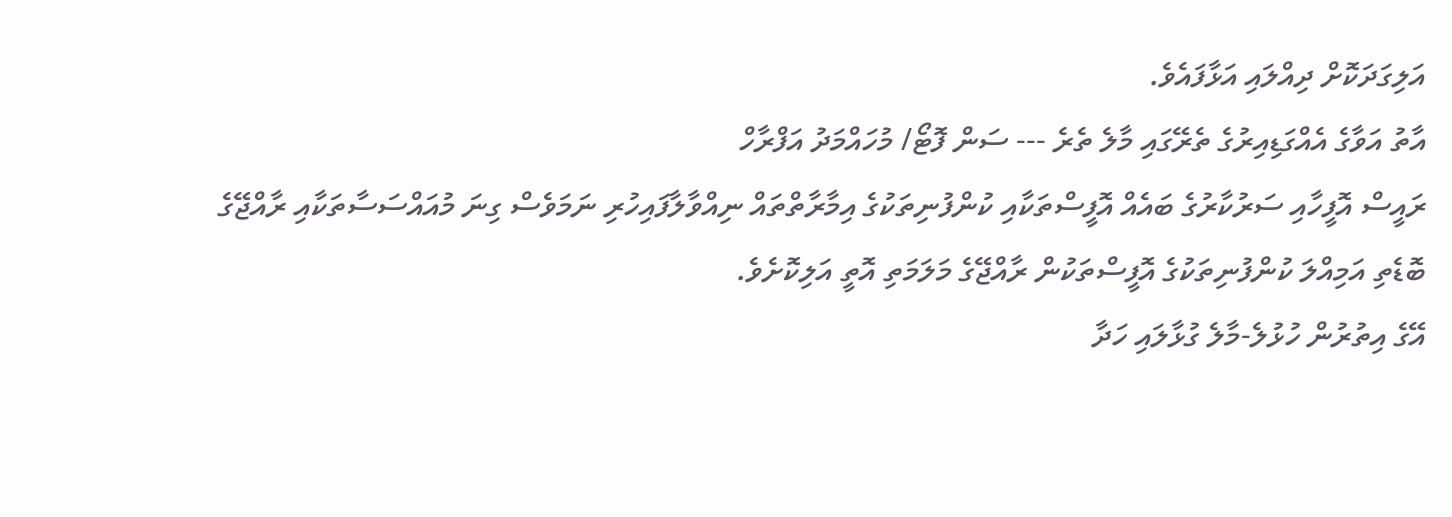އަލިގަދަކޮށް ދިއްލައި އަޅާފައެވެ.
އާތު އަވާގެ އެއްގަޑިއިރުގެ ތެރޭގައި މާލެ ތެރެ --- ސަން ފޮޓޯ/ މުހައްމަދު އަފްރާހް
ރައީސް އޮފީހާއި ސަރުކާރުގެ ބައެއް އޮފީސްތަކާއި ކުންފުނިތަކުގެ އިމާރާތްތައް ނިއްވާލާފައިހުރި ނަމަވެސް ގިނަ މުއައްސަސާތަކާއި ރާއްޖޭގެ ބޮޑެތި އަމިއްލަ ކުންފުނިތަކުގެ އޮފީސްތަކުން ރާއްޖޭގެ މަލަމަތި އޮތީ އަލިކޮށެވެ.
އޭގެ އިތުރުން ހުޅުލެ-މާލެ ގުޅާލައި ހަދާ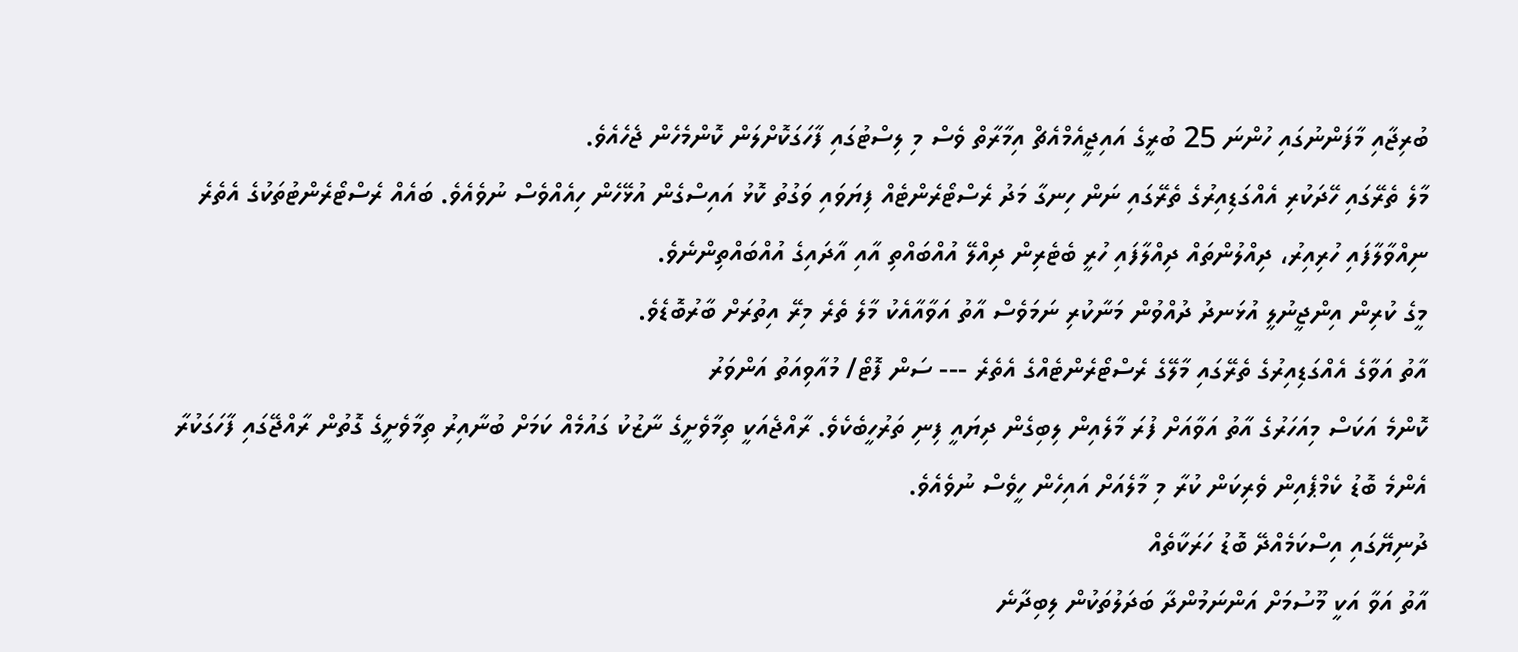ބުރިޖާއި މާފަންނުގައި ހުންނަ 25 ބުރީގެ އައިޖީއެމްއެޗް އިމާރާތް ވެސް މި ލިސްޓުގައި ފާހަގަކޮށްލަން ކޮންމެހެން ޖެހެއެވެ.
މާލެ ތެރޭގައި ހޭދަކުރި އެއްގަޑިއިރުގެ ތެރޭގައި ނަން ހިނގާ މަދު ރެސްޓޯރެންޓެއް ފިޔަވައި ވަގުތު ކޮޅު އައިސްގެން އުޅޭހެން ހިއެއްވެސް ނުވެއެވެ. ބައެއް ރެސްޓޯރެންޓުތަކުގެ އެތެރެ ނިއްވާލާފައި ހުރިއިރު، ދިއްލުންތައް ދިއްލާފައި ހުރީ ބެޓެރިން ދިއްލޭ އުއްބައްތި އާއި އާދައިގެ އުއްބައްތިންނެވެ.
މީގެ ކުރިން އިންޖީނުލީ އުޅަނދު ދުއްވުން މަނާކުރި ނަމަވެސް އާތު އަވާއާއެކު މާލެ ތެރެ މިރޭ އިތުރަށް ބާރުބޮޑެވެ.
އާތު އަވާގެ އެއްގަޑިއިރުގެ ތެރޭގައި މާލޭގެ ރެސްޓޯރެންޓެއްގެ އެތެރެ --- ސަން ފޮޓޯ/ މުއާވިއަތު އަންވަރު
ކޮންމެ އަކަސް މިއަހަރުގެ އާތު އަވާއަށް ފުރަ މާލެއިން ލިބިގެން ދިޔައީ ފިނި ތަރުހީބެކެވެ. ރާއްޖެއަކީ ތިމާވެށީގެ ނާޒުކު ގައުމެއް ކަމަށް ބުނާއިރު ތިމާވެށީގެ ގޮތުން ރާއްޖޭގައި ފާހަގަކުރާ އެންމެ ބޮޑު ކެމްޕެއިން ވެރިކަން ކުރާ މި މާލެއަށް އައިހެން ހީވެސް ނުވެއެވެ.
ދުނިޔޭގައި އިސްކަމެއްދޭ ބޮޑު ހަރަކާތެއް
އާތު އަވާ އަކީ މޫސުމަށް އަންނަމުންދާ ބަދަލުތަކުން ލިބިދާނެ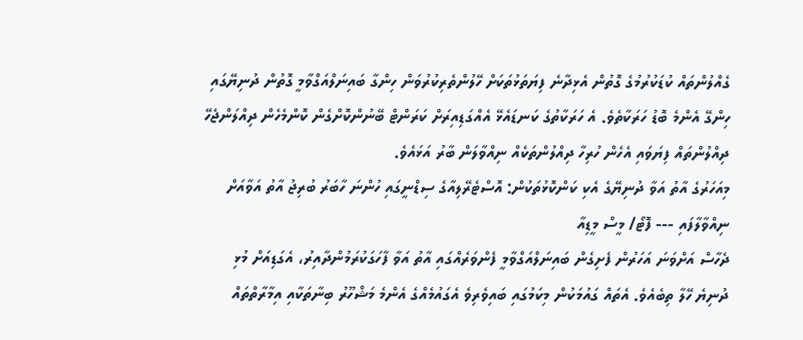ގެއްލުންތައް ކުޑަކުރުމުގެ ގޮތުން އެޅިދާނެ ފިޔަތަޅުތަކަށް ހޭލުންތެރިކުރުވަން ހިންގާ ބައިނަލްއަގްވާމީ ގޮތުން ދުނިޔޭގައި ހިންގޭ އެންމެ ބޮޑު ހަރަކާތެވެ. އެ ހަރަކާތުގެ ކަނޑައެޅޭ އެއްގަޑިއިރަށް ކަރަންޓް ބޭނުންކޮށްގެން ކޮންމެހެން ދިއްލަންޖެހޭ ދިއްލުންތައް ފިޔަވައި އެހެން ހުރިހާ ދިއްލުންތަކެއް ނިއްވާލަން ބާރު އަޅައެވެ.
މިއަހަރުގެ އާތު އަވާ ދުނިޔޭގެ އެކި ކަންކޮޅުތަކުން: އޮސްޓެރޭލިއާގެ ސިޑްނީގައި ހުންނަ ހާބަރު ބުރިޖު އާތު އަވާއަށް ނިއްވާލާފައި --- ފޮޓޯ/ މީސް މީޑިއާ
ދެހާސް އަށްވަނަ އަހަރުން ފެށިގެން ބައިނަލްއަގްވާމީ ފެންވަރެއްގައި އާތު އަވާ ފާހަގަކުރަމުންދާއިރު، އެގަޑިއަށް މުޅި ދުނިޔެ ހޭލާ ތިބެއެވެ. އެތައް ގައުމަކުން މިކަމުގައި ބައިވެރިވެ އެގައުމެއްގެ އެންމެ މަޝްހޫރު ބިނާތަކާއި އިމާރާތްތައް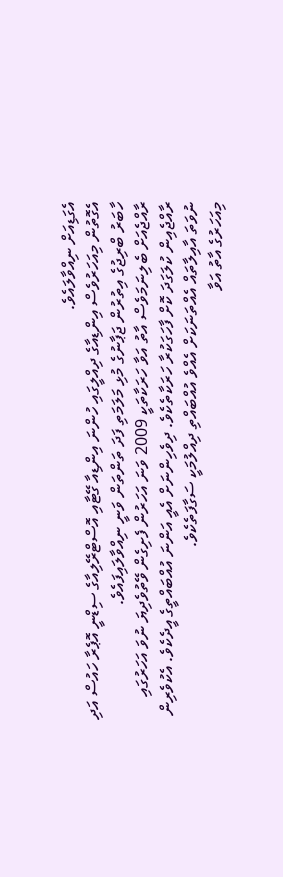އެގަޑިއަށް ނިއްވާލައެވެ.
އެގޮތުން މިއަހަރުވެސް އިންޑިއާގެ ދިއްލީގައި ހުންނަ އިންޑިއާ ގޭޓާއި އޮސްޓްރޭލިއާގެ ސިޑްނީ އޮޕެރާ ހައުސް އަދި ހާބަރު ބްރިޖުގެ އިތުރުން ޖަޕާނުގެ މުޅި މަލަމަތި ފަދަ ތަންތަން ވަނީ ނިއްވާލައިފައެވެ.
ރާއްޖެއަށް ބެލިނަމަވެސް އާތު އަވާ ހަރަކާތަކީ 2009 ވަނަ އަހަރުން ފެށިގެން ވޭތުވެދިޔަ ނުވަ އަހަރުގައި ރާއްޖެއިން ކުލަގަދަ ކޮށް ފާހަގަކުރާ ހަރަކާތެކެވެ. ދިވެހިންނަށް އެއީ އަންނަ އުއްބައްތީގެ އީދެކެވެ. އެކުވެރިން ނުވަތަ އާއިލާތައް އެއްތަނަކަށް އެއްވެ އުއްބައްތި ދިއްލުމަކީ ސަގާފަތެކެވެ.
މިއަހަރުގެ އާތު އަވާ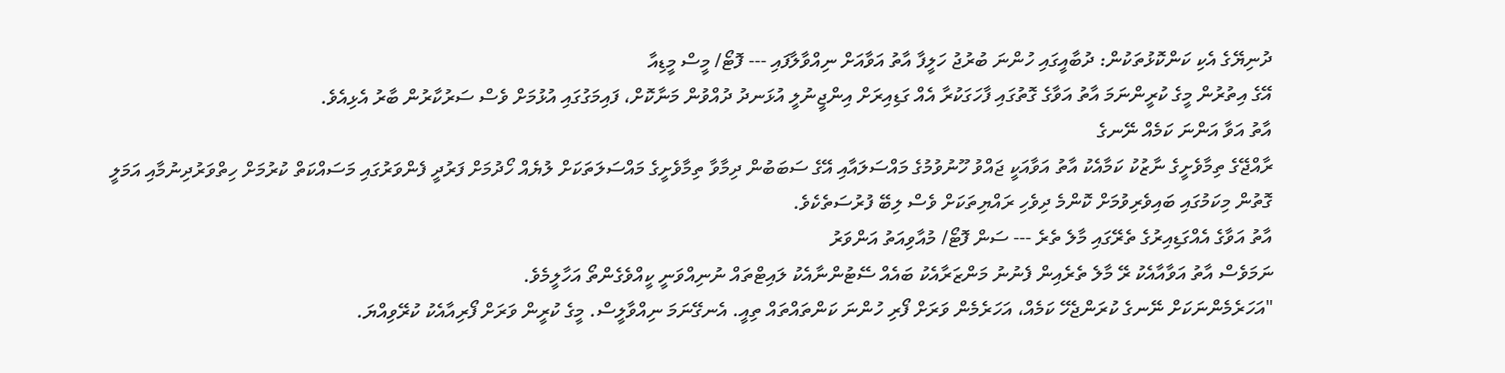ދުނިޔޭގެ އެކި ކަންކޮޅުތަކުން: ދުބާއީގައި ހުންނަ ބުރުޖު ހަލީފާ އާތު އަވާއަށް ނިއްވާލާފައި --- ފޮޓޯ/ މީސް މީޑިއާ
އޭގެ އިތުރުން މީގެ ކުރީންނަމަ އާތު އަވާގެ ގޮތުގައި ފާހަގަކުރާ އެއް ގަޑިއިރަށް އިންޖީނުލީ އުޅަނދު ދުއްވުން މަނާކޮށް، ފައިމަގުގައި އުޅުމަށް ވެސް ސަރުކާރުން ބާރު އެޅިއެވެ.
އާތު އަވާ އަންނަ ކަމެއް ނޭނގެ
ރާއްޖޭގެ ތިމާވެށީގެ ނާޒުކު ކަމާއެކު އާތު އަވާއަކީ ޖައްވު ހޫނުވުމުގެ މައްސަލައާއި އޭގެ ސަބަބުން ދިމާވާ ތިމާވެށީގެ މައްސަލަތަކަށް ލުޔެއް ހޯދުމަށް ފަރުދީ ފެންވަރުގައި މަސައްކަތް ކުރުމަށް ހިތްވަރުދިނުމާއި އަމަލީ ގޮތުން މިކަމުގައި ބައިވެރިވުމަށް ކޮންމެ ދިވެހި ރައްޔިތަކަށް ވެސް ލިބޭ ފުރުސަތެކެވެ.
އާތު އަވާގެ އެއްގަޑިއިރުގެ ތެރޭގައި މާލެ ތެރެ --- ސަން ފޮޓޯ/ މުއާވިއަތު އަންވަރު
ނަމަވެސް އާތު އަވާއާއެކު ރޭ މާލެ ތެރެއިން ފެނުނު މަންޒަރާއެކު ބައެއް ސޭޓުންނާއެކު ލައިޓްތައް ނުނިއްވަނީ ކީއްވެގެންތޯ އަހާލީމެވެ.
"އަހަރެމެންނަކަށް ނޭނގެ ކުރަންޖެހޭ ކަމެއް، އަހަރެމެން ވަރަށް ފޯރި ހުންނަ ކަންތައްތައް ތިއީ. އެނގޭނަމަ ނިއްވާލީސް. މީގެ ކުރީން ވަރަށް ފޯރިއާއެކު ކުރޭވިއްޔަ.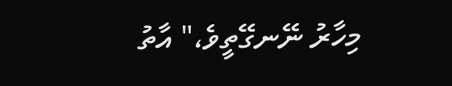މިހާރު ނޭނގޭތީވެ،" އާތު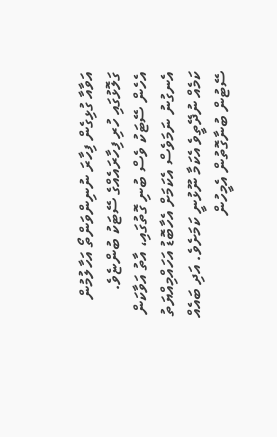އަވާއާ ގުޅިގެން ފިހާރަ ނުނިންވަންތޯ އަހާލުމުން ގަލޮޅުގައި ހުރި ފިހާރައެއްގެ ސޭޓަކު ބުންޏެވެ.
އެހެން ސޭޓަކު ވެސް ބުނި ގޮތުގައި، އާތު އަވާކަން އެނގުނު ނަމަވެސް އެކަމަށް އެހާބޮޑު އަހައްމިއްޔަތު ކަމެއް ނުދޭތީވެ އެކަމާ ނޫޅުނީ ކަމަށެވެ. އަދި ބައެއް ސޭޓުން ބުނާގޮތުން އެމީހުން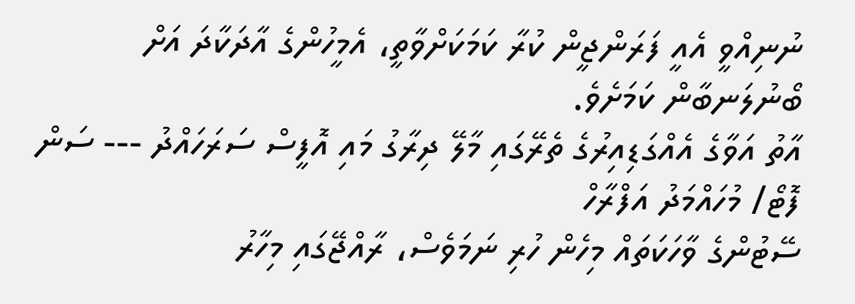ނުނިއްވީ އެއީ ފަރަންޖީން ކުރާ ކަމަކަށްވާތީ، އެމީހުންގެ އާދަކާދަ އަށް ބޯނުލަނބާން ކަމަށެވެ.
އާތު އަވާގެ އެއްގަޑިއިރުގެ ތެރޭގައި މާލޭ ދިރާގު މައި އޮފީސް ސަރަހައްދު --- ސަން ފޮޓޯ/ މުހައްމަދު އަފްރާހް
ސޭޓުންގެ ވާހަކަތައް މިހެން ހުރި ނަމަވެސް، ރާއްޖޭގައި މިހާރު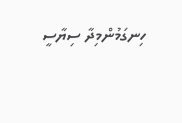ހިނގަމުންމިދާ ސިޔާސީ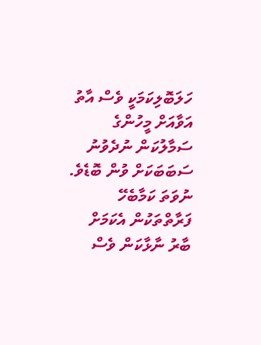ހަލަބޮލިކަމަކީ ވެސް އާތު އަވާއަށް މީހުންގެ ސަމާލުކަން ނުދެވުނު ސަބަބަކަށް ވުން ބޮޑެވެ. ނުވަތަ ކަމާބެހޭ ފަރާތްތަކުން އެކަމަށް ބާރު ނާޅާކަން ވެސް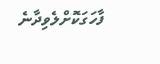ފާހަގަކޮށްލެވިދާނެ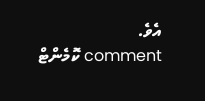އެވެ.
comment ކޮމެންޓް